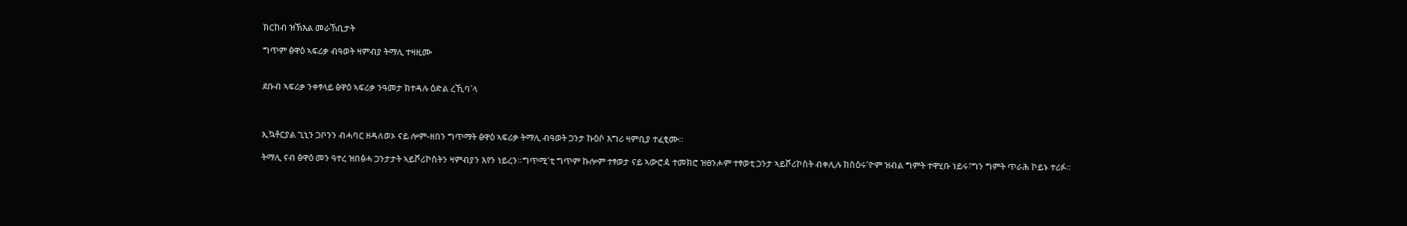ክርከብ ዝኽእል መራኸቢታት

ግጥም ፅዋዕ ኣፍሪቃ ብዓወት ዛምብያ ትማሊ ተዛዚሙ


ደቡብ ኣፍሪቃ ንቀፃላይ ፅዋዕ ኣፍሪቃ ንዓመታ ክተዳሉ ዕድል ረኺባ'ላ



ኢኳቶርያል ጊኒን ጋቦንን ብሓባር ዘዳለወኦ ናይ ሎም-ዘበን ግጥማት ፅዋዕ ኣፍሪቃ ትማሊ ብዓወት ጋንታ ኩዕሶ እግሪ ዛምቢያ ተፈፂሙ።

ትማሊ ናብ ፅዋዕ መን ዓተረ ዝበፅሓ ጋንታታት ኣይቮሪኮስትን ዛምብያን እየን ነይረን።ግጥሚ‘ቲ ግጥም ኩሎም ተፃወታ ናይ ኣውሮዻ ተመክሮ ዝፀንሖም ተፃወቲ ጋንታ ኣይቮሪኮስት ብቀሊሉ ክስዕሩ‘ዮም ዝብል ግምት ተዋሂቡ ነይሩ፣ግን ግምት ጥራሕ ኮይኑ ተሪፉ።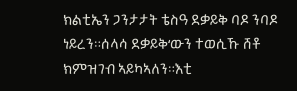ክልቲኤን ጋንታታት ቴስዓ ደቃይቅ ባዶ ንባዶ ነይረን።ሰላሳ ደቃይቅ‘ውን ተወሲኹ ሸቶ ክምዝገብ ኣይካኣለን።እቲ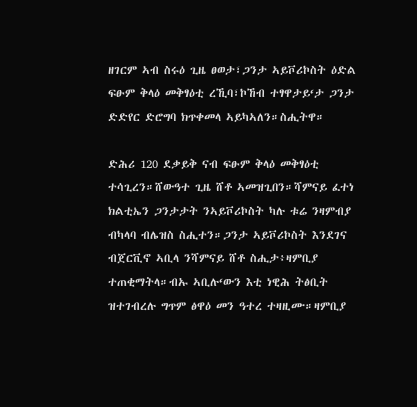ዘገርም ኣብ ስሩዕ ጊዜ ፀወታ፣ጋንታ ኣይቮሪኮስት ዕድል ፍፁም ቅላዕ መቅፃዕቲ ረኺባ፣ኮኸብ ተፃዋታይ‘ታ ጋንታ ድድየር ድሮግባ ክጥቀመላ ኣይካኣለን።ስሒትዋ።

ድሕሪ 120 ደቃይቅ ናብ ፍፁም ቅላዕ መቅፃዕቲ ተሳጊረን።ሸውዓተ ጊዜ ሸቶ ኣመዝጊበን።ሻምናይ ፈተነ ክልቲኤን ጋንታታት ንኣይቮሪኮስት ካሉ ቱሬ ንዛምብያ ብካላባ ብሌዝስ ስሒተን።ጋንታ ኣይቮሪኮስት እንደገና ብጀርቪኖ ኣቢላ ንሻምናይ ሸቶ ስሒታ፥ዛምቢያ ተጠቂማትላ።ብኡ ኣቢሉ‘ውን እቲ ነዊሕ ትፅቢት ዝተገብረሉ ግጥም ፅዋዕ መን ዓተረ ተዛዚሙ።ዛምቢያ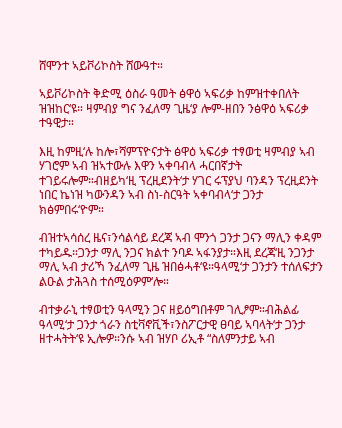ሸሞንተ ኣይቮሪኮስት ሸውዓተ።

ኣይቮሪኮስት ቅድሚ ዕስራ ዓመት ፅዋዕ ኣፍሪቃ ከምዝተቀበለት ዝዝከር‘ዩ። ዛምብያ ግና ንፈለማ ጊዜ‘ያ ሎም-ዘበን ንፅዋዕ ኣፍሪቃ ተዓዊታ።

እዚ ከምዚ‘ሉ ከሎ፣ሻምፕዮናታት ፅዋዕ ኣፍሪቃ ተፃወቲ ዛምብያ ኣብ ሃገሮም ኣብ ዝኣተውሉ እዋን ኣቀባብላ ሓርበኛታት ተገይሩሎም።ብዘይካ‘ዚ ፕረዚደንት‘ታ ሃገር ሩፕያህ ባንዳን ፕረዚደንት ነበር ኬነዝ ካውንዳን ኣብ ስነ-ስርዓት ኣቀባብላ‘ታ ጋንታ ክፅምበሩ‘ዮም።

ብዝተኣሳሰረ ዜና፣ንሳልሳይ ደረጃ ኣብ ሞንጎ ጋንታ ጋናን ማሊን ቀዳም ተካይዱ።ጋንታ ማሊ ንጋና ክልተ ንባዶ ኣፋንያታ።እዚ ደረጃ‘ዚ ንጋንታ ማሊ ኣብ ታሪኻ ንፈለማ ጊዜ ዝበፅሓቶ‘ዩ።ዓላሚ‘ታ ጋንታን ተሰለፍታን ልዑል ታሕጓስ ተሰሚዕዎም‘ሎ።

ብተቃራኒ ተፃወቲን ዓላሚን ጋና ዘይዕግበቶም ገሊፆም።ብሕልፊ ዓላሚ‘ታ ጋንታ ጎራን ስቲቫኖቪች፣ንስፖርታዊ ፀባይ ኣባላት‘ታ ጋንታ ዘተሓትት‘ዩ ኢሎዎ።ንሱ ኣብ ዝሃቦ ሪኢቶ “ስለምንታይ ኣብ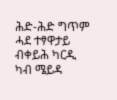ሕድ-ሕድ ግጥም ሓደ ተፃዋታይ ብቀይሕ ካርዲ ካብ ሜይዳ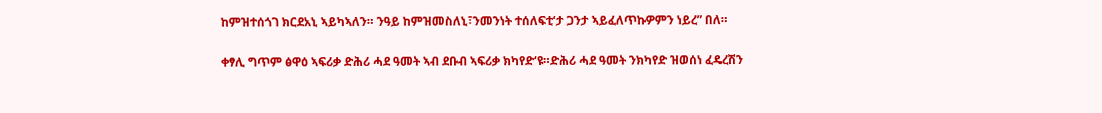ከምዝተሰጎገ ክርደአኒ ኣይካኣለን። ንዓይ ከምዝመስለኒ፣ንመንነት ተሰለፍቲ‘ታ ጋንታ ኣይፈለጥኩዎምን ነይረ” በለ።

ቀፃሊ ግጥም ፅዋዕ ኣፍሪቃ ድሕሪ ሓደ ዓመት ኣብ ደቡብ ኣፍሪቃ ክካየድ‘ዩ።ድሕሪ ሓደ ዓመት ንክካየድ ዝወሰነ ፈዴረሽን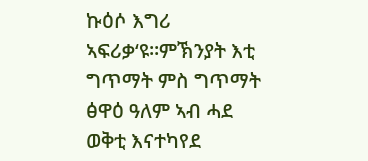ኩዕሶ እግሪ ኣፍሪቃ‘ዩ።ምኽንያት እቲ ግጥማት ምስ ግጥማት ፅዋዕ ዓለም ኣብ ሓደ ወቅቲ እናተካየደ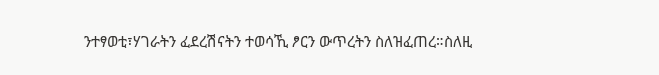ንተፃወቲ፣ሃገራትን ፈደረሽናትን ተወሳኺ ፆርን ውጥረትን ስለዝፈጠረ።ስለዚ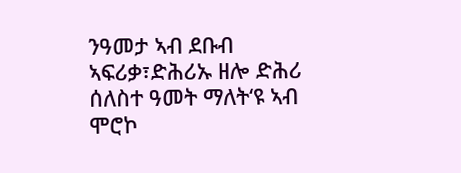ንዓመታ ኣብ ደቡብ ኣፍሪቃ፣ድሕሪኡ ዘሎ ድሕሪ ሰለስተ ዓመት ማለት‘ዩ ኣብ ሞሮኮ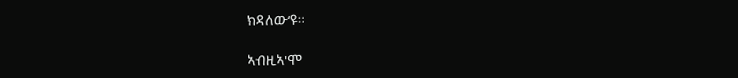ክዳለው‘ዩ።

ኣብዚኣ'ሞ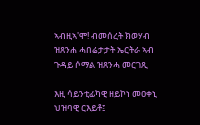ኣብዚኣ'ሞ! ብመሰረት ክወሃብ ዝጸንሐ ሓበሬታታት ኤርትራ ኣብ ጉዳይ ሶማል ዝጸንሓ መርገጺ

እዚ ሳይንቲፊካዊ ዘይኮነ መዐቀኒ ህዝባዊ ርእይቶ፤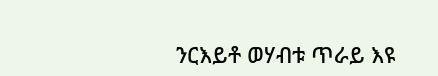ንርእይቶ ወሃብቱ ጥራይ እዩ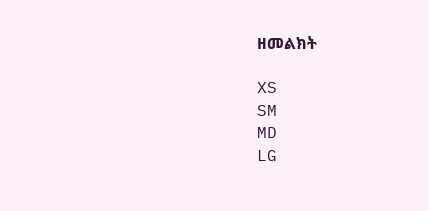ዘመልክት

XS
SM
MD
LG